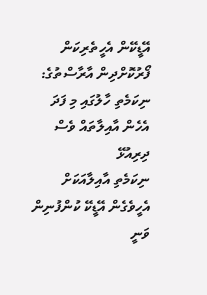އޭޑީކޭން އެހީތެރިކަން ފޯރުކޮށްދިން އާރާސްތުގެ: ނިކަމެތި ހާލުގައި މި ފަދަ އެހެން އާއިލާތައް ވެސް ދިރިއުޅޭ
ނިކަމެތި އާއިލާއަކަށް އެހީވެގެން އޭޑީކޭ ކުންފުނިން ވަނީ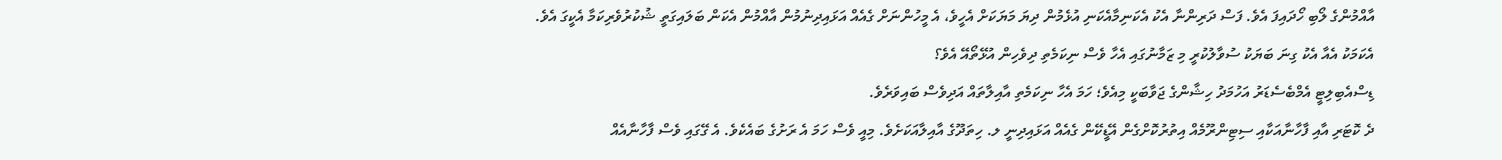އާއްމުންގެ ލޯބި ހޯދައިފަ އެވެ. ފަސް ދަރިންނާ އެކު އެކަނިމާއެކަނި އުޅެމުން ދިޔަ މަޔަކަށް އެހީވެ، އެ މީހުންނަށް ގެއެއް އަޅައިދިނުމުން އާއްމުން އެކަން ބަލައިގަތީ ޝުކުރުވެރިކަމާ އެކީގަ އެވެ. އެކަމަކު އެއާ އެކު ގިނަ ބަޔަކު ސުވާލުކުރީ މި ޒަމާނުގައި އެހާ ވެސް ނިކަމެތި ދިވެހިން އުޅޭތޯއޭ އެވެ؟
ޑިސްއެބިލިޓީ އެމްބެސެޑަރު އަހުމަދު ހިޝާންގެ ޖަވާބަކީ މިއެވެ؛ ހަމަ އެހާ ނިކަމެތި އާއިލާތައް އަދިވެސް ބައިވަރެވެ.
ދެ ކޮޓަރި އާއި ފާހާނާއަކާއި ސިޓިންރޫމެއް އިތުރުކޮށްގެން އޭޑީކޭން ގެއެއް އަޅައިދިނީ ލ. ހިތަދޫގެ އާއިލާއަކަށެވެ. މިއީ ވެސް ހަމަ އެ ރަށުގެ ބައެކެވެ. އެ ގޭގައި ވެސް ފާހާނާއެއް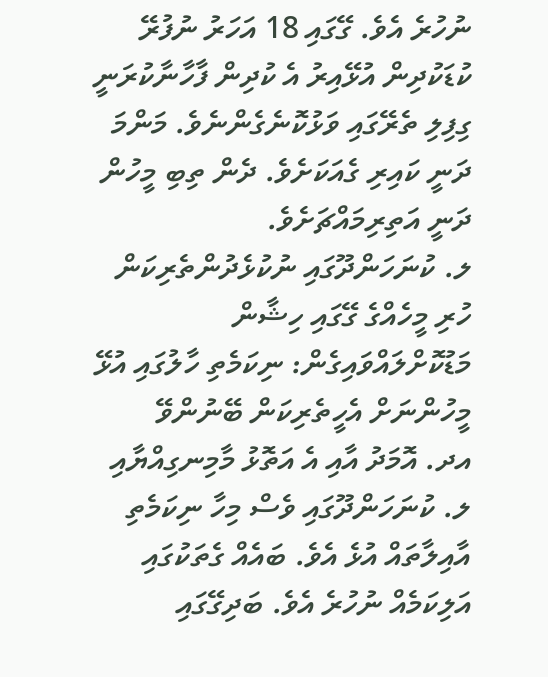ނުހުރެ އެވެ. ގޭގައި 18 އަހަރު ނުފުރޭ ކުޑަކުދިން އުޅޭއިރު އެ ކުދިން ފާހާނާކުރަނީ ގިފިލި ތެރޭގައި ވަޅުކޮނެގެންނެވެ. މަންމަ ދަނީ ކައިރި ގެއަކަށެވެ. ދެން ތިބި މީހުން ދަނީ އަތިރިމައްޗަށެވެ.
ލ. ކުނަހަންދޫގައި ނުކުޅެދުންތެރިކަން ހުރި މީހެއްގެ ގޭގައި ހިޝާން މަޑުކޮށްލައްވައިގެން: ނިކަމެތި ހާލުގައި އުޅޭ މީހުންނަށް އެހީތެރިކަން ބޭނުންވޭ
އދ. އޮމަދު އާއި އެ އަތޮޅު މާމިނގިއްޔާއި ލ. ކުނަހަންދޫގައި ވެސް މިހާ ނިކަމެތި އާއިލާތައް އުޅެ އެވެ. ބައެއް ގެތަކުގައި އަލިކަމެއް ނުހުރެ އެވެ. ބަދިގޭގައި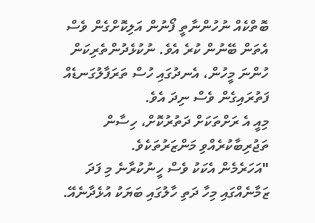ބޮތްކެއް ނުހުންނާތީ ފޯނުން އަލިކޮށްގެން ވެސް އެތަން ބޭނުން ކުރެ އެވެ. ނުކުޅެދުންތެރިކަން ހުންނަ މީހުން، އެނދުގައި ހުސް ތަރަފާލުގަނޑެއް ފަތުރައިގެން ވެސް ނިދަ އެވެ.
މިއީ އެ ރަށްތަކަށް ދަތުރުކޮށް، ހިސާން ތަޖުރިބާކުރެއްވި މަންޒަރުތަކެވެ.
"އަހަރެމެން އެކަކު ވެސް ހީނުކުރާނެ މި ފަދަ ޒަމާނެއްގައި މިހާ ދަތި ހާލުގައި ބަޔަކު އުޅެދާނެއޭ.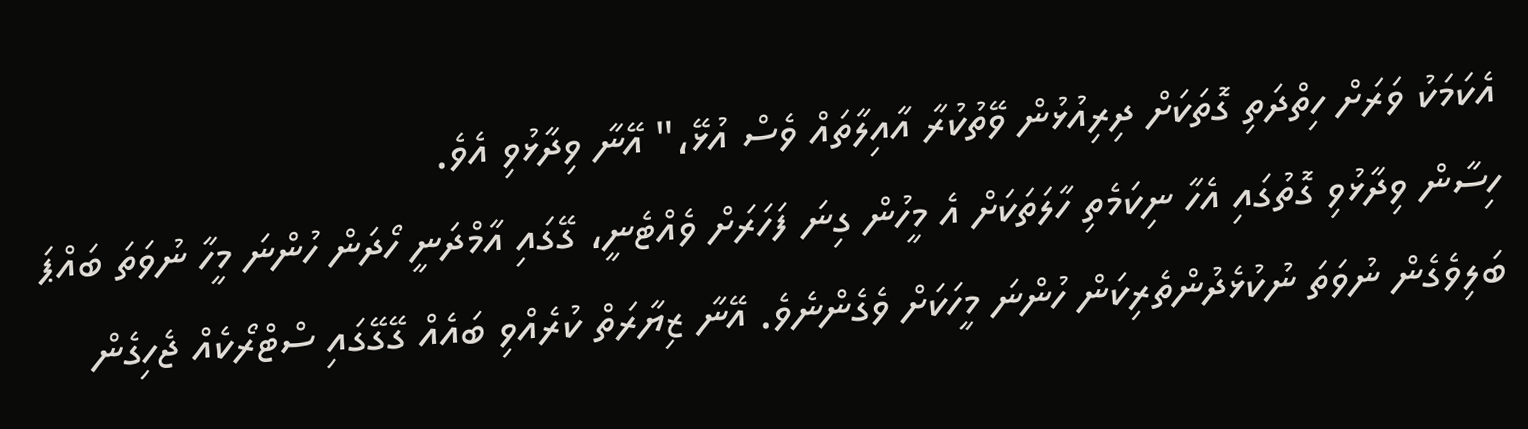އެކަމަކު ވަރަށް ހިތްދަތި ގޮތަކަށް ދިރިއުޅުން ވޭތުކުރާ އާއިލާތައް ވެސް އުޅޭ،" އޭނާ ވިދާޅުވި އެވެ.
ހިސާން ވިދާޅުވި ގޮތުގައި އެހާ ނިކަމެތި ހާލަތަކަށް އެ މީހުން ގިނަ ފަހަރަށް ވެއްޓެނީ، ގޭގައި އާމްދަނީ ހޯދަން ހުންނަ މީހާ ނުވަތަ ބައްޕަ ބަލިވެގެން ނުވަތަ ނުކުޅެދުންތެރިކަން ހުންނަ މީހަކަށް ވެގެންނެވެ. އޭނާ ޒިޔާރަތް ކުރެއްވި ބައެއް ގޭގޭގައި ސްޓްރޯކެއް ޖެހިގެން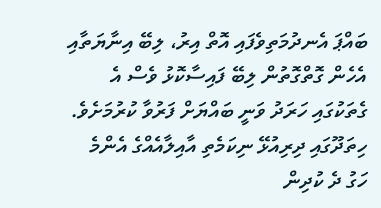ބައްޕަ އެނދުމަތިވެފައި އޮތް އިރު، ލިބޭ އިނާޔަތާއި އެހެން ގޮތްގޮތުން ލިބޭ ފައިސާކޮޅު ވެސް އެ ގެތަކުގައި ހަރަދު ވަނީ ބައްޔަށް ފަރުވާ ކުރުމަށެވެ.
ހިތަދޫގައި ދިރިއުޅޭ ނިކަމެތި އާއިލާއެއްގެ އެންމެ ހަގު ދެ ކުދިން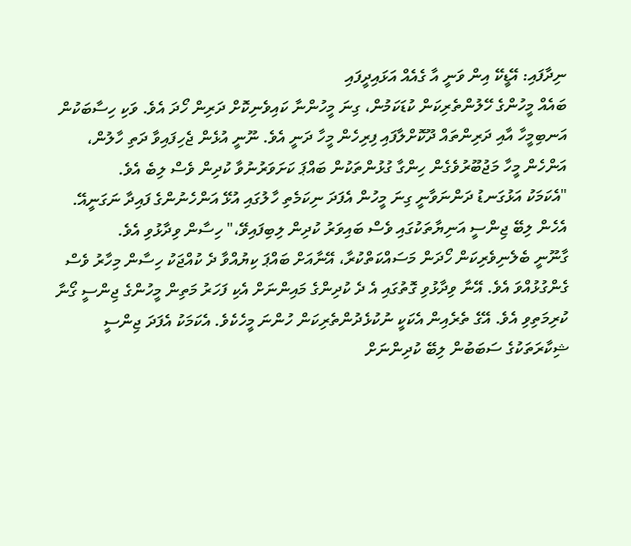ނިދާފައި: އޭޑީކޭ އިން ވަނީ އާ ގެއެއް އަޅައިދީފައި
ބައެއް މީހުންގެ ހޭލުންތެރިކަން ކުޑަކަމުން، ގިނަ މީހުންނާ ކައިވެނިކޮށް ދަރިން ހޯދަ އެވެ. ވަކި ހިސާބަކުން އަނބިމީހާ އާއި ދަރިންތައް ދޫކޮށްލާފައި ފިރިހެން މީހާ ދަނީ އެވެ. ނޫނީ އުޅެން ޖެހިފައިވާ ދަތި ހާލުން، އަންހެން މީހާ މަޖުބޫރުވެގެން ހިންގާ ގުޅުންތަކުން ބައްޕަ ކަށަވަރުނުވާ ކުދިން ވެސް ލިބެ އެވެ.
"އެކަމަކު އަޅުގަނޑު ދަންނަވާނީ ގިނަ މީހުން އެފަދަ ނިކަމެތި ހާލުގައި އުޅޭ އަންހެނުންގެ ފައިދާ ނަގަނީއޭ. އެހެން ލިބޭ ޖިންސީ އަނިޔާތަކުގައި ވެސް ބައިވަރު ކުދިން ލިބިފައިވޭ،" ހިސާން ވިދާޅުވި އެވެ.
ގާނޫނީ ބެލެނިވެރިކަން ހޯދަން މަސައްކަތްކުރާ، އޭނާއަށް ބައްޕަ ކިޔުއްވާ ދެ ކުއްޖަކު ހިސާން މިހާރު ވެސް ގެންގުޅުއްވަ އެވެ. އޭނާ ވިދާޅުވި ގޮތުގައި އެ ދެ ކުދިންގެ މައިންނަށް އެކި ފަހަރު މަތިން މީހުންގެ ޖިންސީ ގޯނާ ކުރިމަތިވި އެވެ. އޭގެ ތެރެއިން އެކަކީ ނުކުޅެދުންތެރިކަން ހުންނަ މީހެކެވެ. އެކަމަކު އެފަދަ ޖިންސީ ޝިކާރަތަކުގެ ސަބަބުން ލިބޭ ކުދިންނަށް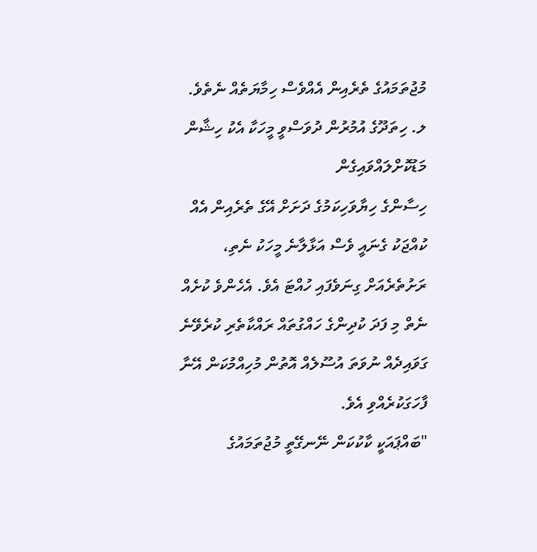މުޖުތަމައުގެ ތެރެއިން އެއްވެސް ހިމާޔަތެއް ނެތެވެ.
ލ. ހިތަދޫގެ އުމުރުން ދުވަސްވީ މީހަކާ އެކު ހިޝާން މަޑުކޮށްލައްވައިގެން
ހިސާންގެ ހިޔާވަހިކަމުގެ ދަށަށް އޭގެ ތެރެއިން އެއް ކުއްޖަކު ގެނައީ ވެސް އަޅާލާނެ މީހަކު ނެތި، ރަށުތެރެއަށް ގިނަވެފައި ހުއްޓަ އެވެ. އެހެންވެ ކުށެއް ނެތް މި ފަދަ ކުދިންގެ ހައްގުތައް ރައްކާތެރި ކުރެވޭނެ ގަވައިދެއް ނުވަތަ އުސޫލެއް އޮތުން މުހިއްމުކަން އޭނާ ފާހަގަކުރެއްވި އެވެ.
"ބައްޕައަކީ ކާކުކަން ނޭނގޭތީ މުޖުތަމައުގެ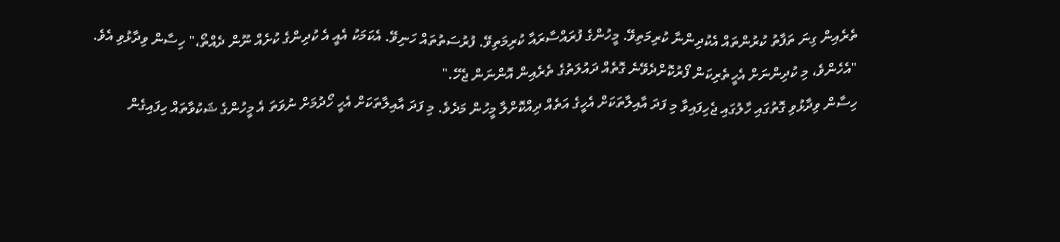ތެރެއިން ގިނަ ތަފާތު ކުރުންތައް އެކުދިންނާ ކުރިމަތިވޭ. މީހުންގެ ފުރައްސާރައާ ކުރިމަތިވޭ. ފުރުސަތުތައް ހަނިވޭ. އެކަމަކު އެއީ އެ ކުދިންގެ ކުށެއް ނޫން ދެއްތޯ،" ހިސާން ވިދާޅުވި އެވެ.
"އެހެންވެ، މި ކުދިންނަށް އެހީތެރިކަން ފޯރުކޮށްދެވޭނެ ގޮތެއް ދައުލަތުގެ ތެރެއިން އޮންނަން ޖެހޭ."
ހިސާން ވިދާޅުވި ގޮތުގައި ހާލުގައި ޖެހިފައިވާ މި ފަދަ އާއިލާތަކަށް އެހީގެ އަތެއް ދިއްކޮށްލާ މީހުން މަދެވެ. މި ފަދަ އާއިލާތަކަށް އެހީ ހޯދުމަށް ނުވަތަ އެ މީހުންގެ ޝަކުވާތައް ހިފައިގެން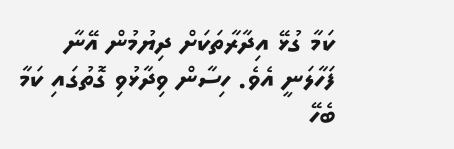ކަމާ ގުޅޭ އިދާރާތަކަށް ދިޔުމުން އޭނާ ފަހާލަނީ އެވެ. ހިސާން ވިދާޅުވި ގޮތުގައި ކަމާ ބެހޭ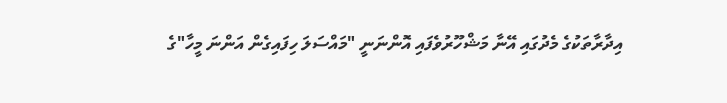އިދާރާތަކުގެ މެދުގައި އޭނާ މަޝްހޫރުވެފައި އޮންނަނީ "މައްސަލަ ހިފައިގެން އަންނަ މީހާ"ގެ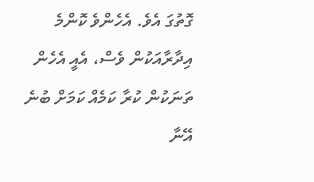ގޮތުގަ އެވެ. އެހެންވެ ކޮންމެ އިދާރާއަކުން ވެސް، އެއީ އެހެން ތަނަކުން ކުރާ ކަމެއް ކަމަށް ބުނެ އޭނާ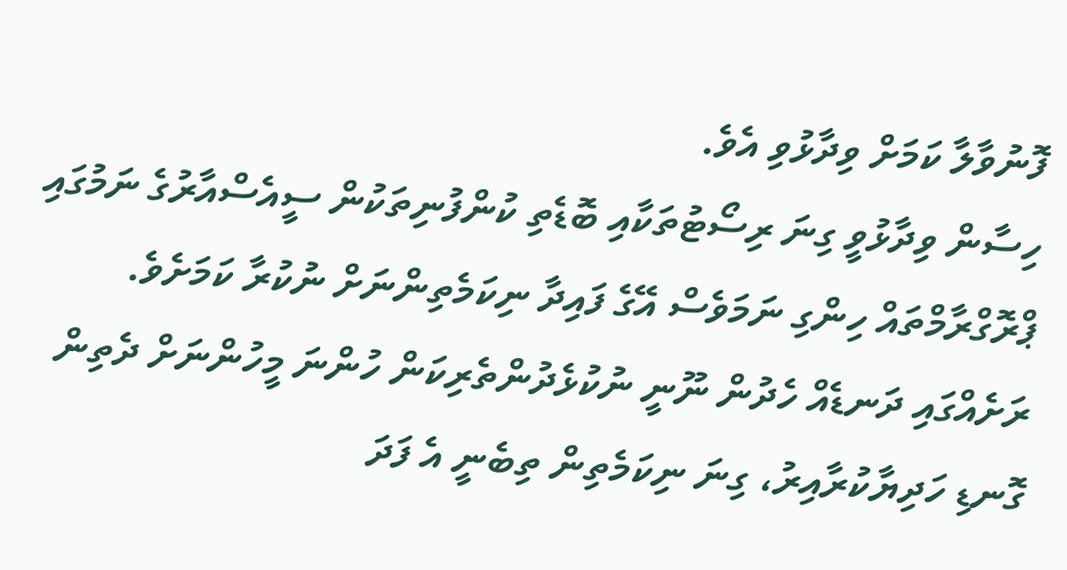ފޮނުވާލާ ކަމަށް ވިދާޅުވި އެވެ.
ހިސާން ވިދާޅުވީ ގިނަ ރިސޯޓުތަކާއި ބޮޑެތި ކުންފުނިތަކުން ސީއެސްއާރުގެ ނަމުގައި ޕްރޮގްރާމްތައް ހިންގި ނަމަވެސް އޭގެ ފައިދާ ނިކަމެތިންނަށް ނުކުރާ ކަމަށެވެ. ރަށެއްގައި ދަނޑެއް ހެދުން ނޫނީ ނުކުޅެދުންތެރިކަން ހުންނަ މީހުންނަށް ދެތިން ގޮނޑި ހަދިޔާކުރާއިރު، ގިނަ ނިކަމެތިން ތިބެނީ އެ ފަދަ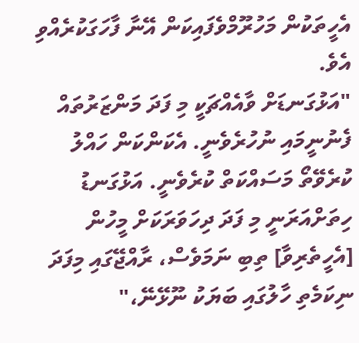އެހީތަކުން މަހުރޫމްވެފައިކަން އޭނާ ފާހަގަކުރެއްވި އެވެ.
"އަޅުގަނޑަށް ވާއެއްޗަކީ މި ފަދަ މަންޒަރުތައް ފެނުނީމައި ނުހުރެވެނީ. އެކަންކަން ހައްލު ކުރެވޭތޯ މަސައްކަތް ކުރެވެނީ. އަޅުގަނޑު ހިތަށްއަރަނީ މި ފަދަ ދިހަވަރަކަށް މީހުން [އެހީތެރިވާ] ތިބި ނަމަވެސް، ރާއްޖޭގައި މިފަދަ ނިކަމެތި ހާލުގައި ބަޔަކު ނޫޅޭނޭ،"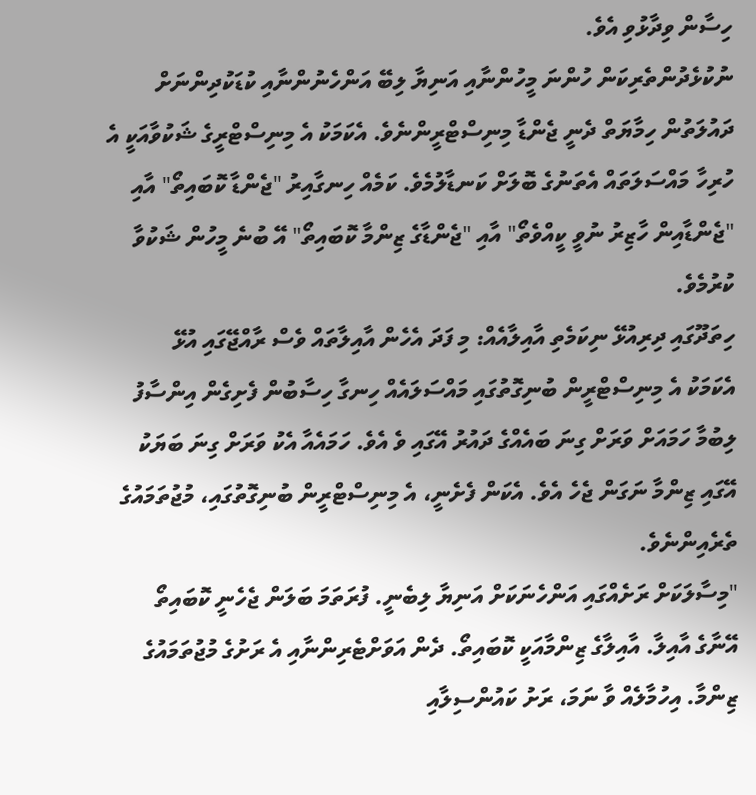ހިސާން ވިދާޅުވި އެވެ.
ނުކުޅެދުންތެރިކަން ހުންނަ މީހުންނާއި އަނިޔާ ލިބޭ އަންހެނުންނާއި ކުޑަކުދިންނަށް ދައުލަތުން ހިމާޔަތް ދެނީ ޖެންޑާ މިނިސްޓްރީންނެވެ. އެކަމަކު އެ މިނިސްޓްރީގެ ޝަކުވާއަކީ އެ ހުރިހާ މައްސަލަތައް އެތަނުގެ ބޮލަށް ކަނޑާލުމެވެ. ކަމެއް ހިނގާއިރު "ޖެންޑާ ކޮބައިތޯ" އާއި "ޖެންޑާއިން ހާޒިރު ނުވީ ކީއްވެތޯ" އާއި "ޖެންޑާގެ ޒިންމާ ކޮބައިތޯ" އޭ ބުނެ މީހުން ޝަކުވާ ކުރުމެވެ.
ހިތަދޫގައި ދިރިއުޅޭ ނިކަމެތި އާއިލާއެއް: މި ފަދަ އެހެން އާއިލާތައް ވެސް ރާއްޖޭގައި އުޅޭ
އެކަމަކު އެ މިނިސްޓްރީން ބުނިގޮތުގައި މައްސަލައެއް ހިނގާ ހިސާބުން ފެށިގެން އިންސާފު ލިބުމާ ހަމައަށް ވަރަށް ގިނަ ބައެއްގެ ދައުރު އޭގައި ވެ އެވެ. ހަމައެއާ އެކު ވަރަށް ގިނަ ބަޔަކު އޭގައި ޒިންމާ ނަގަން ޖެހެ އެވެ. އެކަން ފެށެނީ، އެ މިނިސްޓްރީން ބުނިގޮތުގައި، މުޖުތަމައުގެ ތެރެއިންނެވެ.
"މިސާލަކަށް ރަށެއްގައި އަންހެނަކަށް އަނިޔާ ލިބެނީ. ފުރަތަމަ ބަލަން ޖެހެނީ ކޮބައިތޯ އޭނާގެ އާއިލާ. އާއިލާގެ ޒިންމާއަކީ ކޮބައިތޯ. ދެން އަވަށްޓެރިންނާއި އެ ރަށުގެ މުޖުތަމައުގެ ޒިންމާ. އިހުމާލެއް ވާ ނަމަ، ރަށު ކައުންސިލާއި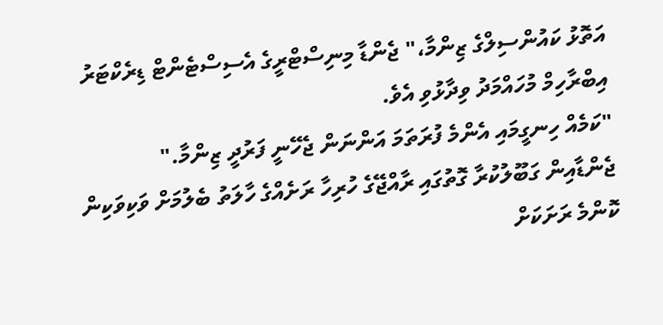އަތޮޅު ކައުންސިލްގެ ޒިންމާ،" ޖެންޑާ މިނިސްޓްރީގެ އެސިސްޓެންޓް ޑިރެކްޓަރު އިބްރާހިމް މުހައްމަދު ވިދާޅުވި އެވެ.
"ކަމެއް ހިނގީމައި އެންމެ ފުރަތަމަ އަންނަން ޖެހޭނީ ފަރުދީ ޒިންމާ."
ޖެންޑާއިން ގަބޫލުކުރާ ގޮތުގައި ރާއްޖޭގެ ހުރިހާ ރަށެއްގެ ހާލަތު ބެލުމަށް ވަކިވަކިން ކޮންމެ ރަށަކަށް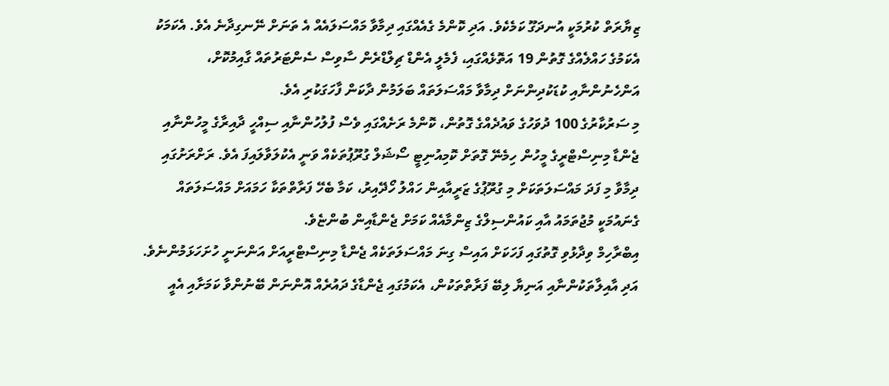ޒިޔާރަތް ކުރުމަކީ އުނދަގޫ ކަމެކެވެ. އަދި ކޮންމެ ގެއެއްގައި ދިމާވާ މައްސަލައެއް އެ ތަނަށް ނޭނގިދާނެ އެވެ. އެކަމަކު އެކަމުގެ ހައްލެއްގެ ގޮތުން 19 އަތޮޅެއްގައި، ފެމެލީ އެންޑް ޗިލްޑްރެން ސާވިސް ސެންޓަރުތައް ގާއިމުކޮށް، އަންހެނުންނާއި ކުޑަކުދިންނަށް ދިމާވާ މައްސަލަތައް ބަލަމުން ދާކަން ފާހަގަކުރި އެވެ.
މި ސަރުކާރުގެ 100 ދުވަހުގެ ވައުދެއްގެ ގޮތުން، ކޮންމެ ރަށެއްގައި ވެސް ފުލުހުންނާއި ސިއްހީ ދާއިރާގެ މީހުންނާއި ޖެންޑާ މިނިސްޓްރީގެ މީހުން ހިމެނޭ ގޮތަށް ކޮމިއުނިޓީ ސޯޝަލް ގުރޫޕުތަކެއް ވަނީ އެކުލަވާލައިފަ އެވެ. ރަށްރަށުގައި ދިމާވާ މި ފަދަ މައްސަލަތަކަށް މި ގުރޫޕުގެ ޒަރީއާއިން ހައްލު ހޯދޭއިރު، ކަމާ ބެހޭ ފަރާތްތަކާ ހަމައަށް މައްސަލަތައް ގެނައުމަކީ މުޖުތަމައު އާއި ކައުންސިލްގެ ޒިންމާއެއް ކަމަށް ޖެންޑާއިން ބުންޏެވެ.
އިބްރާހިމް ވިދާޅުވި ގޮތުގައި ފަހަކަށް އައިސް ގިނަ މައްސަލަތަކެއް ޖެންޑާ މިނިސްޓްރީއަށް އަންނަނީ ހުށަހަޅަމުންނެވެ. އަދި އާއިލާތަކުންނާއި އަނިޔާ ލިބޭ ފަރާތްތަކުން، އެކަމުގައި ޖެންޑާގެ ދައުރެއް އޮންނަން ބޭނުންވާ ކަމަށާއި އެއީ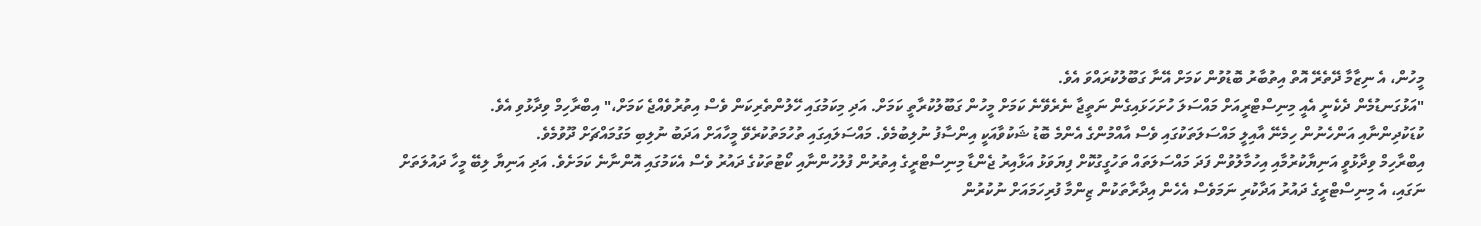މީހުން، އެ ނިޒާމާ ދޭތެރޭ އޮތް އިތުބާރު ބޮޑުވުން ކަމަށް އޭނާ ގަބޫލުކުރައްވަ އެވެ.
"އަޅުގަނޑުމެން ދެކެނީ އެއީ މިނިސްޓްރީއަށް މައްސަލަ ހުށަހަޅައިގެން ނަތީޖާ ނެރެވޭނެ ކަމަށް މީހުން ގަބޫލުކުރާތީ ކަމަށް. އަދި މިކަމުގައި ހޭލުންތެރިކަން ވެސް އިތުރުވެއްޖެ ކަމަށް،" އިބްރާހިމް ވިދާޅުވި އެވެ.
ކުޑަކުދިންނާއި އަންހެނުން ހިމެނޭ އާއިލީ މައްސަލަތަކުގައި ވެސް އާއްމުންގެ އެންމެ ބޮޑު ޝަކުވާއަކީ އިންސާފު ނުލިބުމެވެ. މައްސަލައިގައި ތުހުމަތުކުރެވޭ މީހާއަށް އަދަބު ނުލިބި މަގުމައްޗަށް ދޫވުމެވެ.
އިބްރާހިމް ވިދާޅުވީ އަނިޔާކުރުމާއި އިހުމާލުވުން ފަދަ މައްސަލަތައް ތަހުގީގުކޮށް ފިޔަވަޅު އަޅާއިރު ޖެންޑާ މިނިސްޓްރީގެ އިތުރުން ފުލުހުންނާއި ކޯޓުތަކުގެ ދައުރު ވެސް އެކަމުގައި އޮންނާނެ ކަމަށެވެ. އަދި އަނިޔާ ލިބޭ މީހާ ދައުލަތަށް ނަގައި، އެ މިނިސްޓްރީގެ ދައުރު އަދާކުރި ނަމަވެސް އެހެން އިދާރާތަކުން ޒިންމާ ފުރިހަމައަށް ނުކުރުން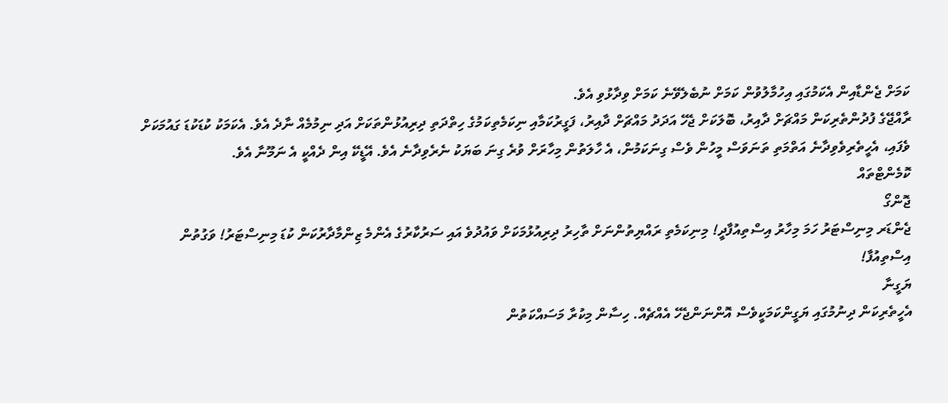ކަމަށް ޖެންޑާއިން އެކަމުގައި އިހުމާލުވުން ކަމަށް ނުބެލެވޭނެ ކަމަށް ވިދާޅުވި އެވެ.
ރާއްޖޭގެ ފުދުންތެރިކަން މައްޗަށް ދާއިރު، ބޮލަކަށް ޖެހޭ އަދަދު މައްޗަށް ދާއިރު، ފަގީރުކަމާއި ނިކަމެތިކަމުގެ ހިތްދަތި ދިރިއުޅުންތަކަށް އަދި ނިމުމެއް ނާދެ އެވެ. އެކަމަކު ކުޑަކުޑަ ގައުމަކަށް ވެފައި، އެހީތެރިވެވިދާނެ އަތްމަތި ތަނަވަސް މީހުން ވެސް ގިނަކަމުން، އެ ހާލަތުން މިހާރަށް ވުރެ ގިނަ ބަޔަކު ނެރެވިދާނެ އެވެ. އޭޑީކޭ އިން ދެއްކީ އެ ނަމޫނާ އެވެ.
ކޮމެންޓްތައް
ޖޮންގޯ
ޖެންޑަރ މިނިސްޓަރު ހަމަ މިހާރު އިސްތިއުފާދީ! މިނިކަމެތި ރައްޔިތުންނަށް ތާހިރު ދިރިއުޅުމަކަށް ވައުދުވެ އައި ސަރުކާރުގެ އެންމެ ޒިންމާދާރުކަން ކުޑަ މިނިސްޓަރު! ވަގުތުން އިސްތިއުފާ!
ޔަގީނާ
އެހީތެރިކަން ދިނުމުގައި ޔަގީންކަމަކީވެސް އޮންނަންޖެހޭ އެއްޗެއް. ހިސާން މިކުރާ މަސައްކަތުން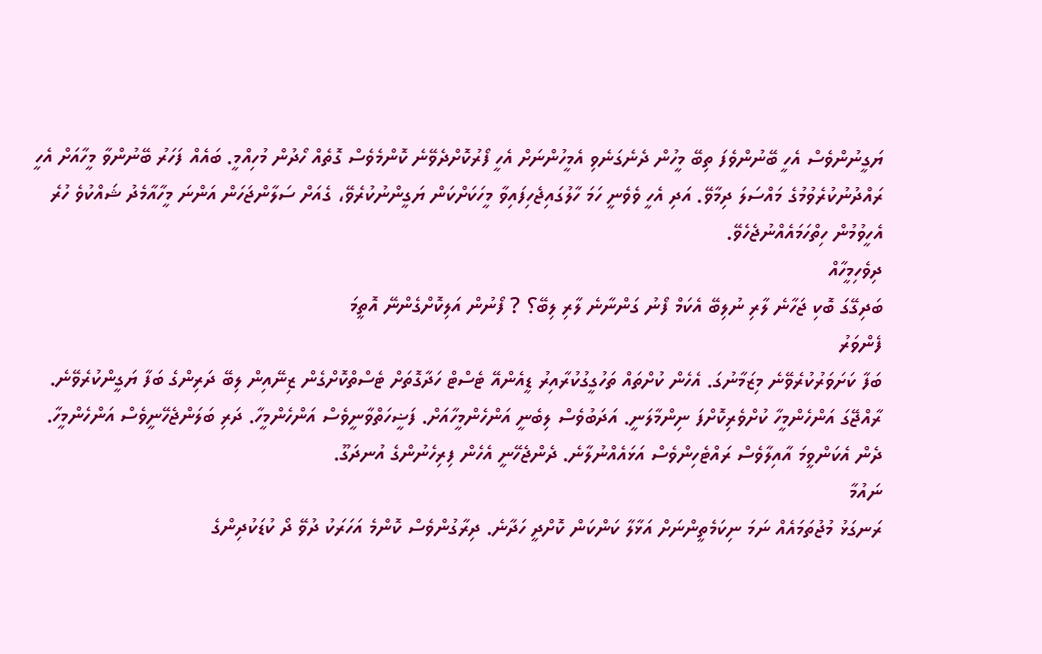ޔަގީނުންވެސް އެހީ ބޭނުންވެފަ ތިބޭ މީހުން ދެނެގަނެވި އެމީހުންނަށް އެހީ ފޯރުކޮށްދެވޭނެ ކޮންމެވެސް ގޮތެއް ހޯދުން މުހިއްމީ. ބައެއް ފަހަރު ބޭނުންވާ މީހާއަށް އެހީ ރައްދުނުކުރެވުމުގެ މައްސަލަ ދިމާވޭ. އަދި އެހީ ވެވެނީ ހަމަ ހާލުގައިޖެހިފައިވާ މީހަކަށްކަން ޔަގީންނުކުރެވޭ، ގެއަށް ސަލާންޖަހަން އަންނަ މީހާއާމެދު ޝައްކުވެ ހުރެ އެހީވުމުން ހިތްހަމައެއްނުޖެހެވޭ.
ދިވެހިމީހާއް
ބަދިގޭގަ ބޮކި ޖަހާނެ ލާރި ނުލިބޭ އެކަމް ފޯނު ގަންނާނެ ލާރި ލިބޭ؟ ? ފޯނުން އަލިކޮށްގެންނޭ އޮތީމަ
ފެންވަރު
ބަފާ ކަށަވަރުކުރެވޭނެ މިޒަމާނުގަ. އެހެން ކުށްތައް ތަހުގީގުކުރާއިރު ޑީއެންއޭ ޓެސްޓް ހަދާގޮތަށް ޓެސްތްކޮށްގެން ޒިނޭއިން ލިބޭ ދަރިންގެ ބަފާ ޔަގީންކުރެވޭނެ. ރާއްޖޭގަ އަންހެންމީހާ ކުށްވެރިކޮށްފަ ނިންމާލަނީ. އަދަބުވެސް ލިބެނީ އަންހެންމީހާއަށް. ފަޟީހަތްވާނީވެސް އަންހެންމީހާ. ދަރި ބަލަންޖެހޭނީވެސް އަންހެންމީހާ. ދެން އެކަންވީމަ އާއިލާވެސް ރައްޓެހިންވެސް އަޅައެއްނުލާނެ. ދެންޖެހޭނީ އެހެން ފިރިހެނުންގެ އުނދަގޫ.
ނައުމާ
ރަނގަޅު މުޖުތަމައެއް ނަމަ ނިކަމެތީންނަށް އަޅާލާ ކަންކަން ކޮށްދީ ހަދާނެ. ދިރާގުންވެސް ކޮންމެ އަހަރަކު ދުވޭ ދޯ ކުޑަކުދިންގެ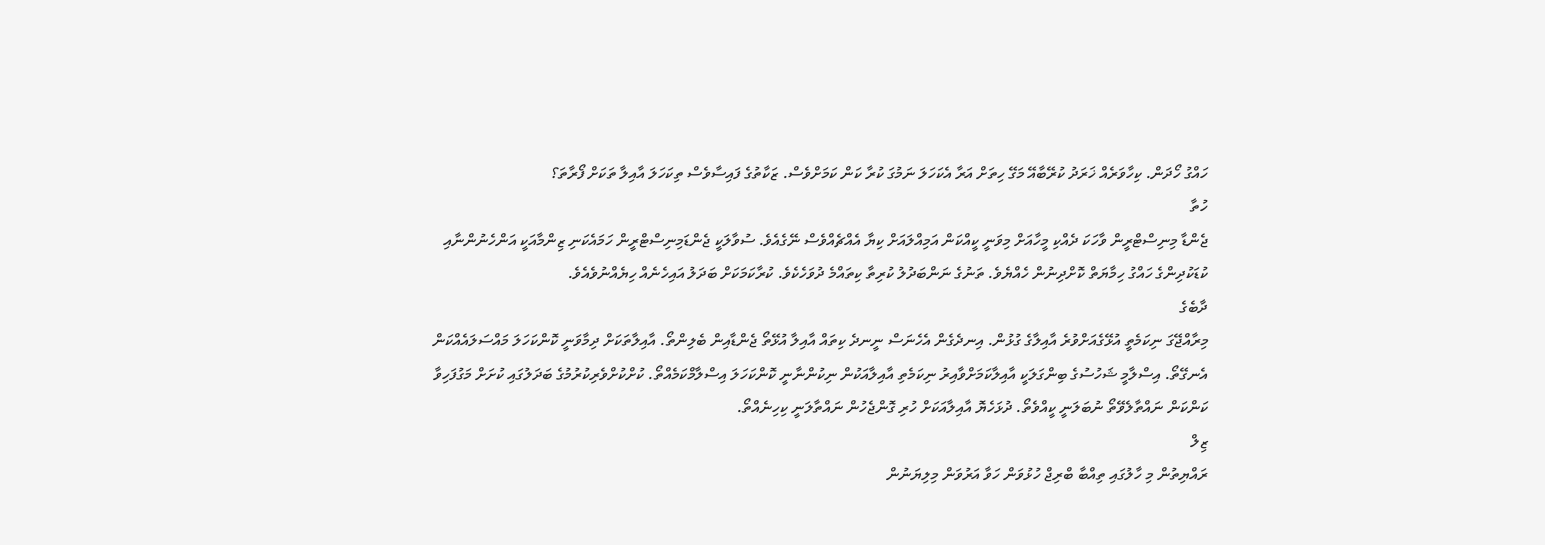ހައްގު ހޯދަން. ކިހާވަރެއް ޚަރަދު ކުރޭބާއޭ މަގޭ ހިތަށް އަރާ އެކަހަލަ ނަމުގަ ކުރާ ކަން ކަމަށްވެސް. ޒަކާތުގެ ފައިސާވެސް ތިކަހަލަ އާއިލާ ތަކަށް ފޯރާތަ؟
ހުތާ
ޖެންޑާ މިނިސްޓްރީން ވާހަކަ ދެއްކި މީހާއަށް މިވަނީ ކީއްކަން އަމިއްލައަށް ކިޔާ އެއްޗެއްވެސް ނޭގެއެވެ. ސުވާލަކީ ޖެންޑަމިނިސްޓްރީން ހަމައެކަނި ޒިންމާއަކީ އަންހެނުންނާއި ކުޑަކުދިންގެ ހައްގު ހިމާޔަތް ކޮށްދިނުން ހެއްޔެވެ. ތަނުގެ ނަންބަދުލު ކުރިތާ ކިތައްމެ ދުވަހެކެވެ. ކުރާކަމަކަށް ބަދަލު އައިހެނެއް ހިޔެއްނުވެއެވެ.
ދާބެގެ
މިރާއްޖޭގަ ނިކަމެތީ އުޅޭގެއަށްވުރެ އާއިލާގެ ގުޅުން. އިނދެގެން އެހެނަސް ނީނދެ ކިތައް އާއިލާ އުޅޭތޯ ޖެންޑާއިން ބެލިންތޯ. އާއިލާތަކަށް ދިމާވަނީ ކޮންކަހަލަ މައްސަލައެއްކަން އެނގޭތޯ. އިސްލާމީ ޝަހުސުގެ ބިންގަލަކީ އާއިލާކަމަށްވާއިރު ނިކަމެތި އާއިލާއަކުން ނިކުންނާނީ ކޮންކަހަލަ އިސްލާމްކަމެއްތޯ. ކުށްކުށްވެރިކުރުމުގެ ބަދަލުގައި ކުށަށް މަގުފަހިވާ ކަންކަން ނައްތާލެވޭތޯ ނުބަލަނީ ކީއްވެތޯ. ދުޅަހެޔޮ އާއިލާއަކަށް ހުރި ގޮންޖެހުން ނައްތާލަނީ ކިހިނެއްތޯ.
ޒިލް
ރައްޔިތުން މި ހާލުގައި ތިއްބާ ބްރިޖް ހުޅުވަން ހަވާ އަރުވަން މިލިޔަނުން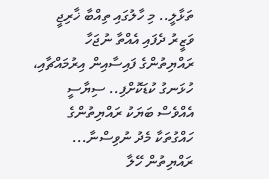ތަޅާލީ.. މި ހާލުގައި ތިއްބާ ޚާރިޖީ ވަޒީރު ދެފައި އެއްތާ ނުޖަހާ ރައްޔިތުންގެ ފައިސާއިން އިރުމައްޗާއި، ހުޅަނގު ކުޑަކޮށްފި.. ސިޔާސީ އެއްވެސް ބަޔަކު ރައްޔިތުންގެ ހައްގުތަކާ މެދު ނުވިސްނާ... ރައްޔިތުން ހޭލާ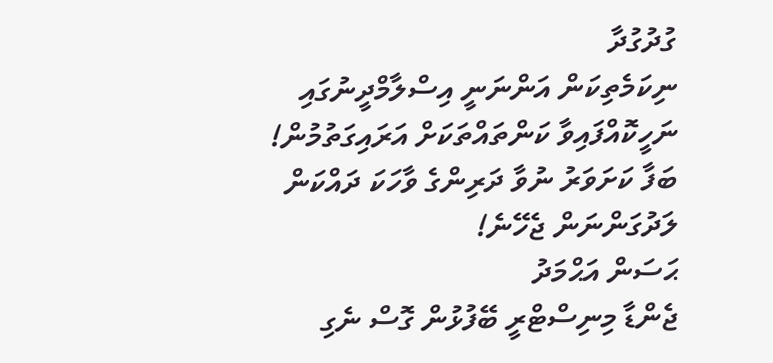ގުދުގުދާ
ނިކަމެތިކަން އަންނަނީ އިސްލާމްދީނުގައި ނަހީކޮއްފައިވާ ކަންތައްތަކަށް އަރައިގަތުމުން! ބަފާ ކަށަވަރު ނުވާ ދަރިންގެ ވާހަކަ ދައްކަން ލަދުގަންނަން ޖެހޭނެ!
ޙަސަން އަޙްމަދު
ޖެންޑާ މިނިސްޓްރީ ބޭފުޅުން ގޮސް ނެގި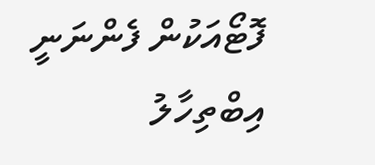ފޮޓޯއަކުން ފެންނަނީ އިބްތިހާލު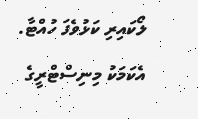ލޯކައިރި ކަޅުވެފަ ހުއްޓާ. އެކަމަކު މިނިސްޓްރީގެ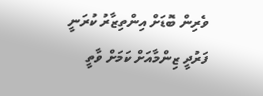ވެރިން ބޮޑަށް އިންތިޒާރު ކުރަނީ ފަރުދީ ޒިންމާއަށް ކަމަށް ވާތީ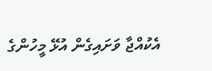އެކުއްޖާ ވަށައިގެން އުޅޭ މީހުންގެ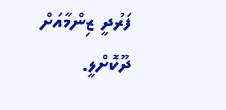ފަރުދީ ޒިންމާއަށް ދޫކޮށްލީ.